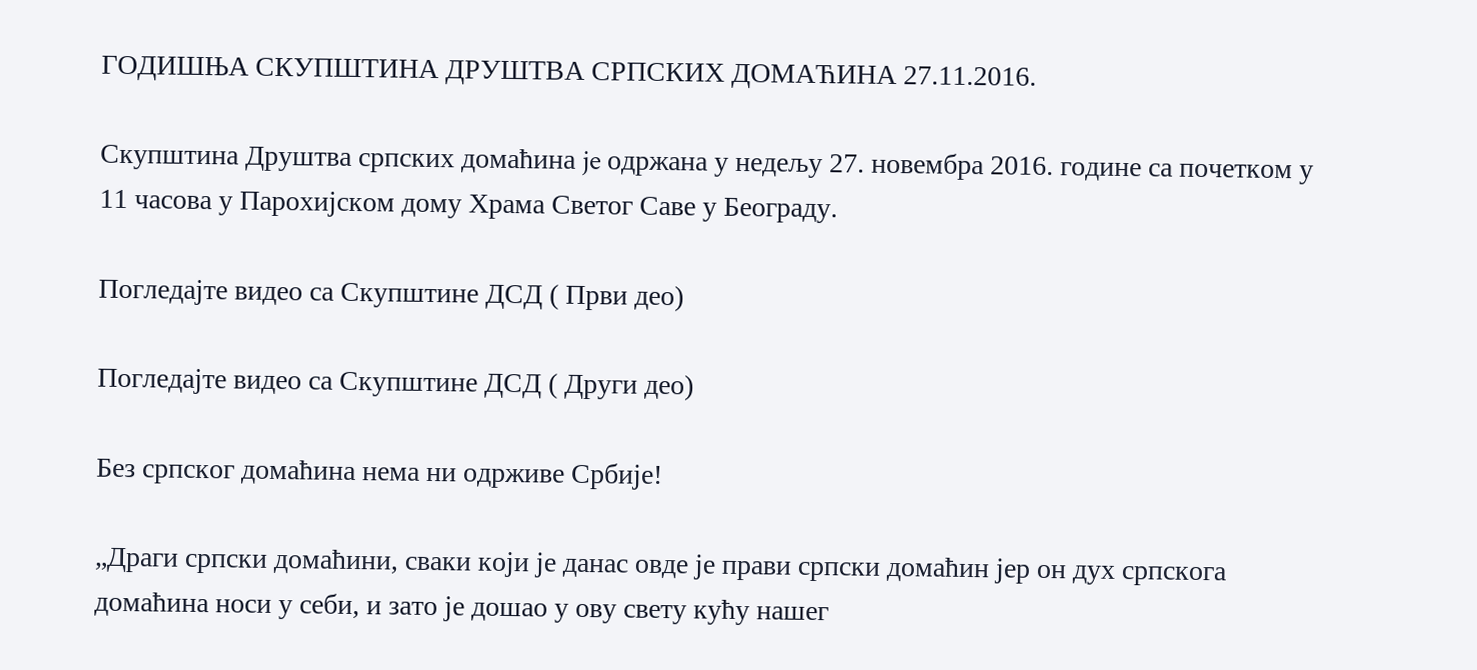ГОДИШЊА СКУПШТИНА ДРУШТВА СРПСКИХ ДОМАЋИНА 27.11.2016.

Скупштинa Друштва српских домаћина je одржана у недељу 27. новембра 2016. године са почетком у 11 часова у Парохијском дому Храма Светог Саве у Београду.

Погледајте видео са Скупштине ДСД ( Први део)

Погледајте видео са Скупштине ДСД ( Други део)

Без српског домаћина нема ни одрживе Србије!

„Драги српски домаћини, сваки који је данас овде је прави српски домаћин јер он дух српскога домаћина носи у себи, и зато је дошао у ову свету кућу нашег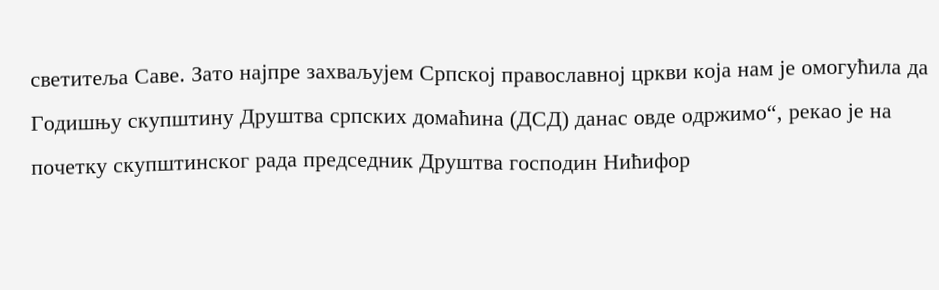светитеља Саве. Зато најпре захваљујем Српској православној цркви која нам је омогућила да Годишњу скупштину Друштва српских домаћина (ДСД) данас овде одржимо“, рекао је на почетку скупштинског рада председник Друштва господин Нићифор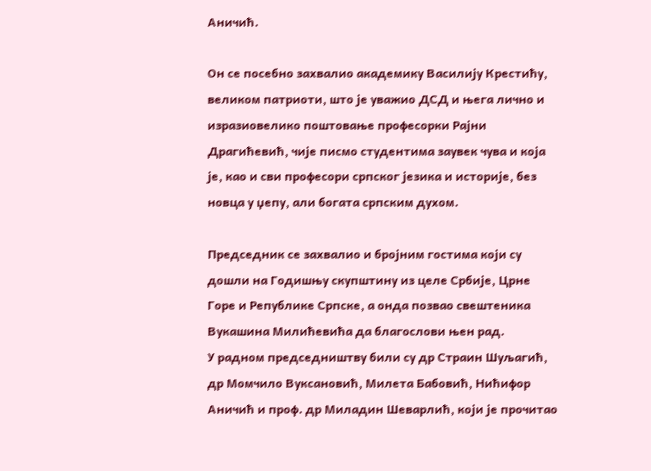Аничић.

Он се посебно захвалио академику Василију Крестићу, великом патриоти, што је уважио ДСД и њега лично и изразиовелико поштовање професорки Рајни Драгићевић, чије писмо студентима заувек чува и која је, као и сви професори српског језика и историје, без новца у џепу, али богата српским духом.

Председник се захвалио и бројним гостима који су дошли на Годишњу скупштину из целе Србије, Црне Горе и Републике Српске, а онда позвао свештеника Вукашина Милићевића да благослови њен рад.
У радном председништву били су др Страин Шуљагић, др Момчило Вуксановић, Милета Бабовић, Нићифор Аничић и проф. др Миладин Шеварлић, који је прочитао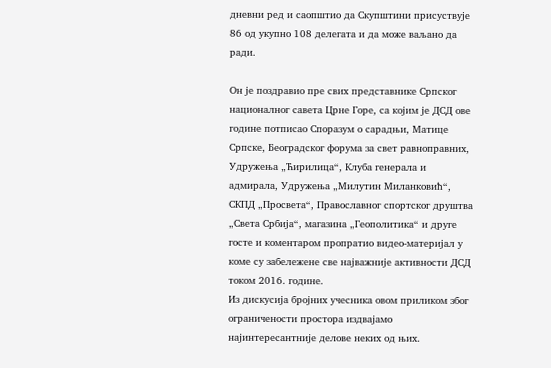дневни ред и саопштио да Скупштини присуствује 86 од укупно 108 делегата и да може ваљано да ради.

Он је поздравио пре свих представнике Српског националног савета Црне Горе, са којим је ДСД ове године потписао Споразум о сарадњи, Матице Српске, Београдског форума за свет равноправних, Удружења „Ћирилица“, Клуба генерала и адмирала, Удружења „Милутин Миланковић“, СКПД „Просвета“, Православног спортског друштва „Света Србија“, магазина „Геополитика“ и друге госте и коментаром пропратио видео-материјал у коме су забележене све најважније активности ДСД током 2016. године.
Из дискусија бројних учесника овом приликом због ограничености простора издвајамо најинтересантније делове неких од њих.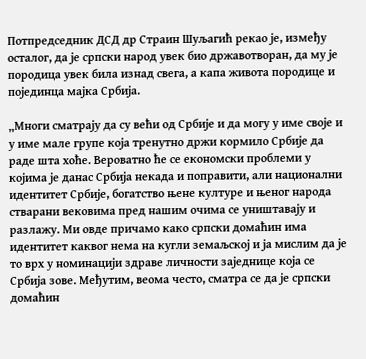Потпредседник ДСД др Страин Шуљагић рекао је, између осталог, да је српски народ увек био државотворан, да му је породица увек била изнад свега, а капа живота породице и појединца мајка Србија.

„Многи сматрају да су већи од Србије и да могу у име своје и у име мале групе која тренутно држи кормило Србије да раде шта хоће. Вероватно ће се економски проблеми у којима је данас Србија некада и поправити, али национални идентитет Србије, богатство њене културе и њеног народа стварани вековима пред нашим очима се уништавају и разлажу. Ми овде причамо како српски домаћин има идентитет каквог нема на кугли земаљској и ја мислим да је то врх у номинацији здраве личности заједнице која се Србија зове. Међутим, веома често, сматра се да је српски домаћин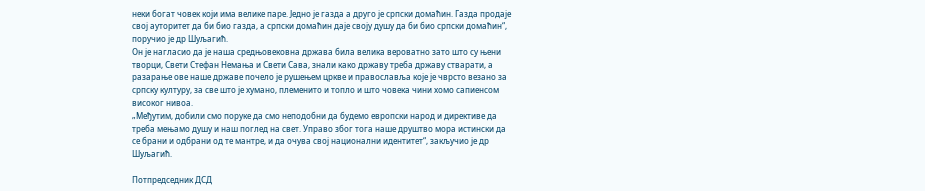неки богат човек који има велике паре. Једно је газда а друго је српски домаћин. Газда продаје свој ауторитет да би био газда, а српски домаћин даје своју душу да би био српски домаћин“, поручио је др Шуљагић.
Он је нагласио да је наша средњовековна држава била велика вероватно зато што су њени творци, Свети Стефан Немања и Свети Сава, знали како државу треба државу стварати, а разарање ове наше државе почело је рушењем цркве и православља које је чврсто везано за српску културу, за све што је хумано, племенито и топло и што човека чини хомо сапиенсом високог нивоа.
„Међутим, добили смо поруке да смо неподобни да будемо европски народ и директиве да треба мењамо душу и наш поглед на свет. Управо због тога наше друштво мора истински да се брани и одбрани од те мантре, и да очува свој национални идентитет“, закључио је др Шуљагић.

Потпредседник ДСД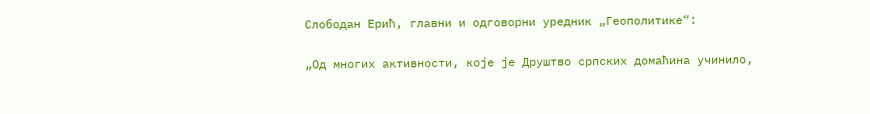Слободан Ерић, главни и одговорни уредник „Геополитике“:

„Од многих активности, које је Друштво српских домаћина учинило,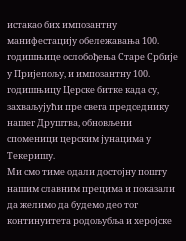истакао бих импозантну манифестацију обележавања 100. годишњице ослобођења Старе Србије у Пријепољу, и импозантну 100. годишњицу Церске битке када су, захваљујући пре свега председнику нашег Друштва, обновљени споменици церским јунацима у Текеришу.
Ми смо тиме одали достојну пошту нашим славним прецима и показали да желимо да будемо део тог континуитета родољубља и херојске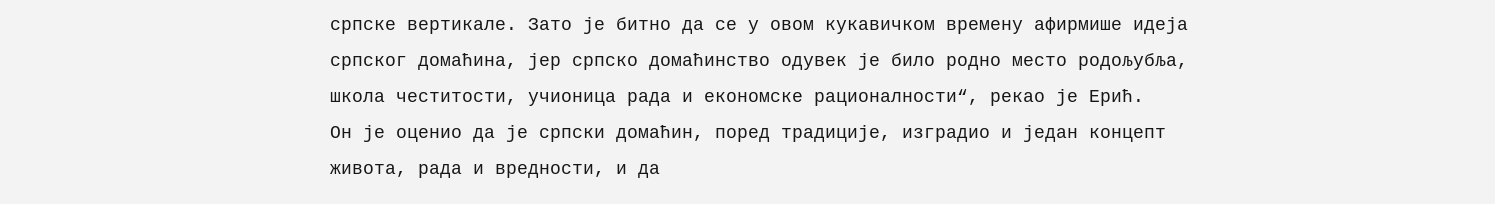српске вертикале. Зато је битно да се у овом кукавичком времену афирмише идеја српског домаћина, јер српско домаћинство одувек је било родно место родољубља, школа честитости, учионица рада и економске рационалности“, рекао је Ерић.
Он је оценио да је српски домаћин, поред традиције, изградио и један концепт живота, рада и вредности, и да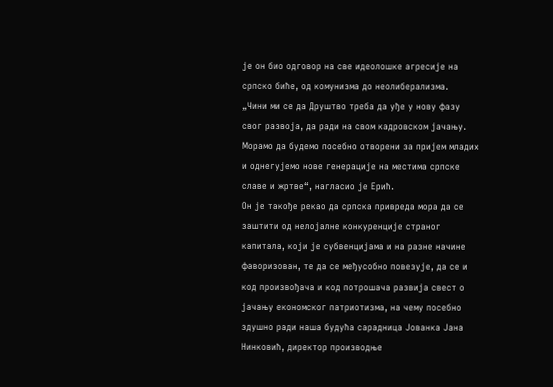је он био одговор на све идеолошке агресије на српско биће, од комунизма до неолиберализма.
„Чини ми се да Друштво треба да уђе у нову фазу свог развоја, да ради на свом кадровском јачању. Морамо да будемо посебно отворени за пријем младих и однегујемо нове генерације на местима српске славе и жртве“, нагласио је Ерић.
Он је такође рекао да српска привреда мора да се заштити од нелојалне конкуренције страног капитала, који је субвенцијама и на разне начине фаворизован, те да се међусобно повезује, да се и код произвођача и код потрошача развија свест о јачању економског патриотизма, на чему посебно здушно ради наша будућа сарадница Јованка Јана Нинковић, директор производње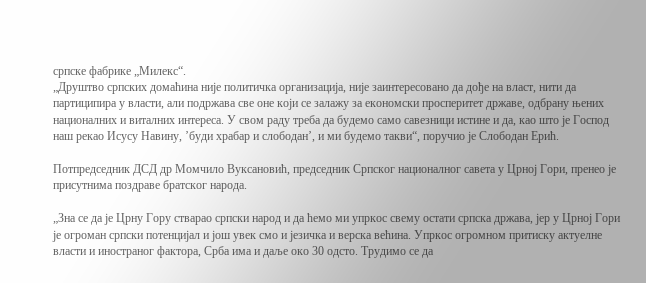српске фабрике „Милекс“.
„Друштво српских домаћина није политичка организација, није заинтересовано да дође на власт, нити да партиципира у власти, али подржава све оне који се залажу за економски просперитет државе, одбрану њених националних и виталних интереса. У свом раду треба да будемо само савезници истине и да, као што је Господ наш рекао Исусу Навину, ʼбуди храбар и слободанʼ, и ми будемо такви“, поручио је Слободан Ерић.

Потпредседник ДСД др Момчило Вуксановић, председник Српског националног савета у Црној Гори, пренео је присутнима поздраве братског народа.

„Зна се да је Црну Гору стварао српски народ и да ћемо ми упркос свему остати српска држава, јер у Црној Гори је огроман српски потенцијал и још увек смо и језичка и верска већина. Упркос огромном притиску актуелне власти и иностраног фактора, Срба има и даље око 30 одсто. Трудимо се да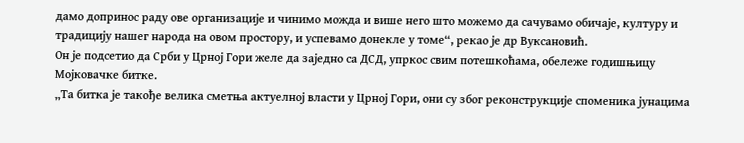дамо допринос раду ове организације и чинимо можда и више него што можемо да сачувамо обичаје, културу и традицију нашег народа на овом простору, и успевамо донекле у томе“, рекао је др Вуксановић.
Он је подсетио да Срби у Црној Гори желе да заједно са ДСД, упркос свим потешкоћама, обележе годишњицу Мојковачке битке.
„Та битка је такође велика сметња актуелној власти у Црној Гори, они су због реконструкције споменика јунацима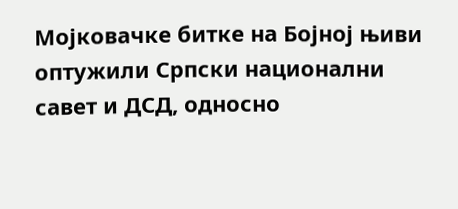Мојковачке битке на Бојној њиви оптужили Српски национални савет и ДСД, односно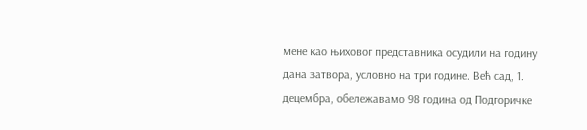мене као њиховог представника осудили на годину дана затвора, условно на три године. Већ сад, 1. децембра, обележавамо 98 година од Подгоричке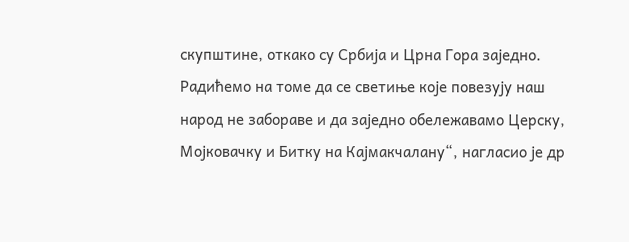скупштине, откако су Србија и Црна Гора заједно. Радићемо на томе да се светиње које повезују наш народ не забораве и да заједно обележавамо Церску, Мојковачку и Битку на Кајмакчалану“, нагласио је др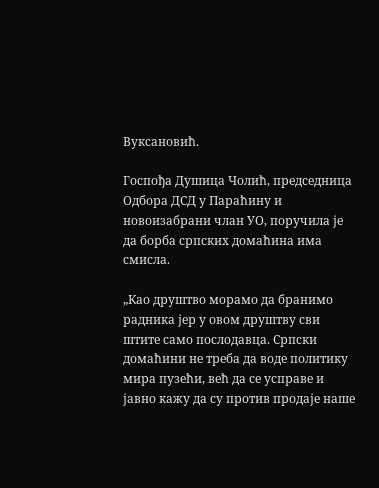Вуксановић.

Госпођа Душица Чолић, председница Одбора ДСД у Параћину и новоизабрани члан УО, поручила је да борба српских домаћина има смисла.

„Као друштво морамо да бранимо радника јер у овом друштву сви штите само послодавца. Српски домаћини не треба да воде политику мира пузећи, већ да се усправе и јавно кажу да су против продаје наше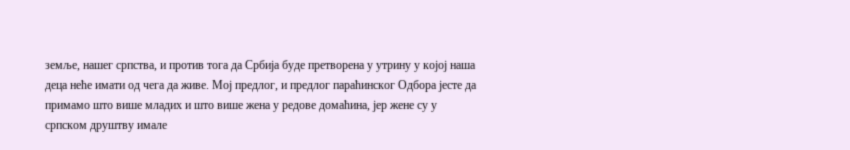земље, нашег српства, и против тога да Србија буде претворена у утрину у којој наша деца неће имати од чега да живе. Мој предлог, и предлог параћинског Одбора јесте да примамо што више младих и што више жена у редове домаћина, јер жене су у српском друштву имале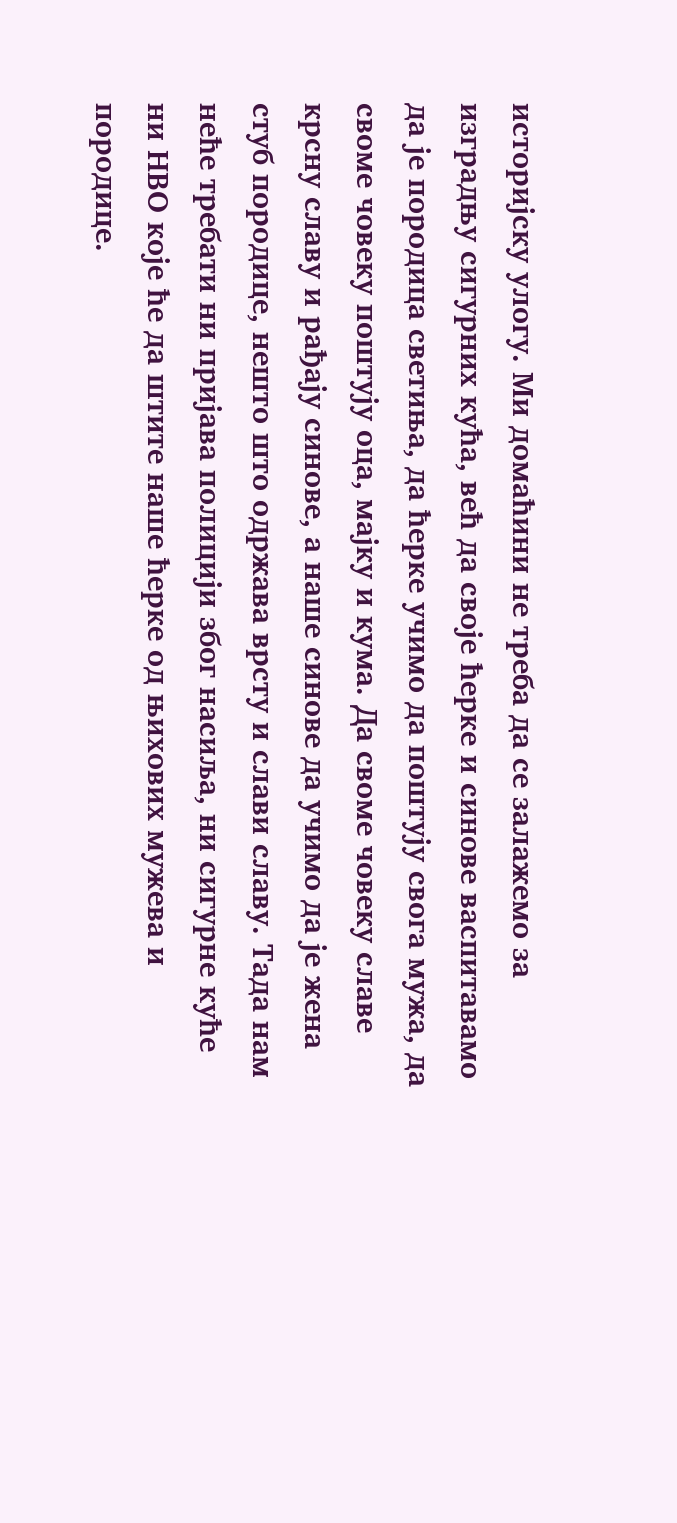историјску улогу. Ми домаћини не треба да се залажемо за изградњу сигурних кућа, већ да своје ћерке и синове васпитавамо да је породица светиња, да ћерке учимо да поштују свога мужа, да своме човеку поштују оца, мајку и кума. Да своме човеку славе крсну славу и рађају синове, а наше синове да учимо да је жена стуб породице, нешто што одржава врсту и слави славу. Тада нам неће требати ни пријава полицији због насиља, ни сигурне куће ни НВО које ће да штите наше ћерке од њихових мужева и породице.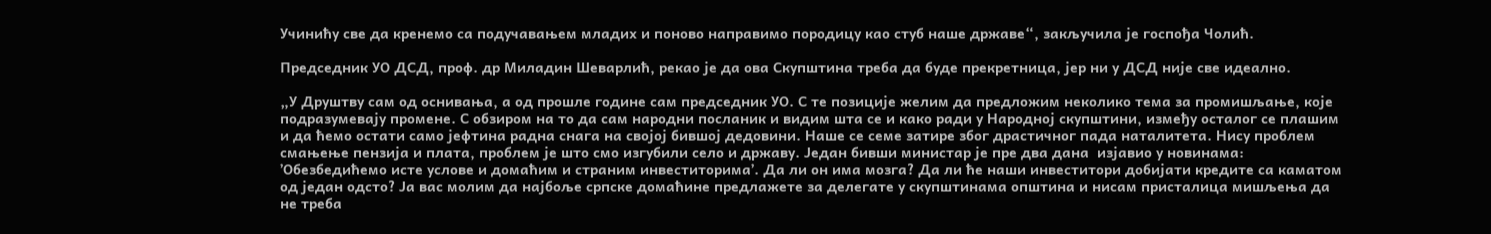Учинићу све да кренемо са подучавањем младих и поново направимо породицу као стуб наше државе“, закључила је госпођа Чолић.

Председник УО ДСД, проф. др Миладин Шеварлић, рекао је да ова Скупштина треба да буде прекретница, јер ни у ДСД није све идеално.

„У Друштву сам од оснивања, а од прошле године сам председник УО. С те позиције желим да предложим неколико тема за промишљање, које подразумевају промене. С обзиром на то да сам народни посланик и видим шта се и како ради у Народној скупштини, између осталог се плашим и да ћемо остати само јефтина радна снага на својој бившој дедовини. Наше се семе затире због драстичног пада наталитета. Нису проблем смањење пензија и плата, проблем је што смо изгубили село и државу. Један бивши министар је пре два дана  изјавио у новинама: ʼОбезбедићемо исте услове и домаћим и страним инвеститоримаʼ. Да ли он има мозга? Да ли ће наши инвеститори добијати кредите са каматом од један одсто? Ја вас молим да најбоље српске домаћине предлажете за делегате у скупштинама општина и нисам присталица мишљења да не треба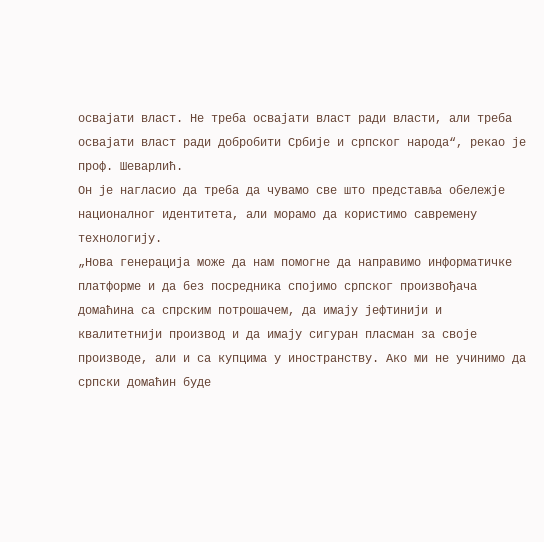освајати власт. Не треба освајати власт ради власти, али треба освајати власт ради добробити Србије и српског народа“, рекао је проф. Шеварлић.
Он је нагласио да треба да чувамо све што представља обележје националног идентитета, али морамо да користимо савремену технологију.
„Нова генерација може да нам помогне да направимо информатичке платформе и да без посредника спојимо српског произвођача домаћина са спрским потрошачем, да имају јефтинији и квалитетнији производ и да имају сигуран пласман за своје производе, али и са купцима у иностранству. Ако ми не учинимо да српски домаћин буде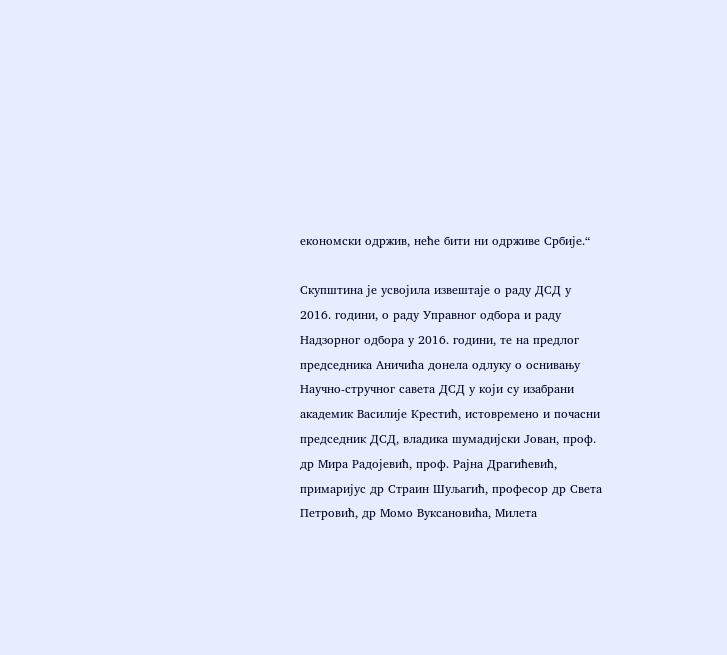економски одржив, неће бити ни одрживе Србије.“

Скупштина је усвојила извештаје о раду ДСД у 2016. години, о раду Управног одбора и раду Надзорног одбора у 2016. години, те на предлог председника Аничића донела одлуку о оснивању Научно-стручног савета ДСД у који су изабрани академик Василије Крестић, истовремено и почасни председник ДСД, владика шумадијски Јован, проф. др Мира Радојевић, проф. Рајна Драгићевић, примаријус др Страин Шуљагић, професор др Света Петровић, др Момо Вуксановића, Милета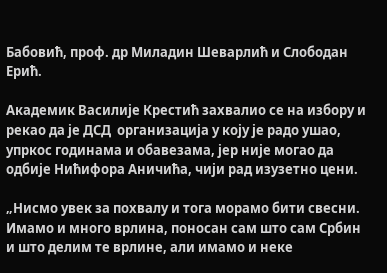Бабовић, проф. др Миладин Шеварлић и Слободан Ерић.

Академик Василије Крестић захвалио се на избору и рекао да је ДСД  организација у коју је радо ушао, упркос годинама и обавезама, јер није могао да одбије Нићифора Аничића, чији рад изузетно цени.

„Нисмо увек за похвалу и тога морамо бити свесни. Имамо и много врлина, поносан сам што сам Србин и што делим те врлине, али имамо и неке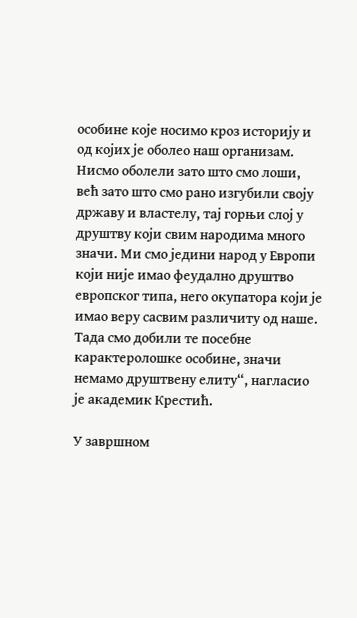особине које носимо кроз историју и од којих је оболео наш организам. Нисмо оболели зато што смо лоши, већ зато што смо рано изгубили своју државу и властелу, тај горњи слој у друштву који свим народима много значи. Ми смо једини народ у Европи који није имао феудално друштво европског типа, него окупатора који је имао веру сасвим различиту од наше. Тада смо добили те посебне карактеролошке особине, значи немамо друштвену елиту“, нагласио је академик Крестић.

У завршном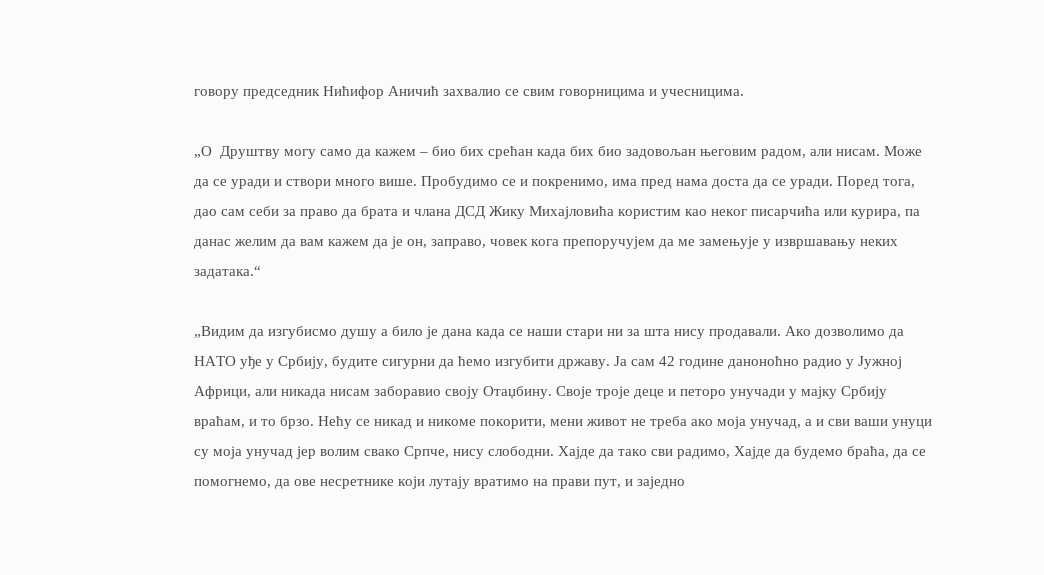говору председник Нићифор Аничић захвалио се свим говорницима и учесницима.

„О  Друштву могу само да кажем – био бих срећан када бих био задовољан његовим радом, али нисам. Може да се уради и створи много више. Пробудимо се и покренимо, има пред нама доста да се уради. Поред тога, дао сам себи за право да брата и члана ДСД Жику Михајловића користим као неког писарчића или курира, па данас желим да вам кажем да је он, заправо, човек кога препоручујем да ме замењује у извршавању неких задатака.“

„Видим да изгубисмо душу а било је дана када се наши стари ни за шта нису продавали. Ако дозволимо да НАТО уђе у Србију, будите сигурни да ћемо изгубити државу. Ја сам 42 године даноноћно радио у Јужној Африци, али никада нисам заборавио своју Отаџбину. Своје троје деце и петоро унучади у мајку Србију враћам, и то брзо. Нећу се никад и никоме покорити, мени живот не треба ако моја унучад, а и сви ваши унуци су моја унучад јер волим свако Српче, нису слободни. Хајде да тако сви радимо, Хајде да будемо браћа, да се помогнемо, да ове несретнике који лутају вратимо на прави пут, и заједно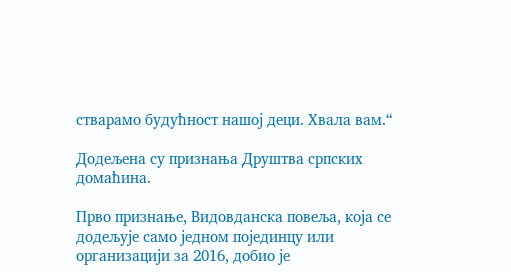стварамо будућност нашој деци. Хвала вам.“

Додељена су признања Друштва српских домаћина.

Прво признање, Видовданска повеља, која се додељује само једном појединцу или организацији за 2016, добио је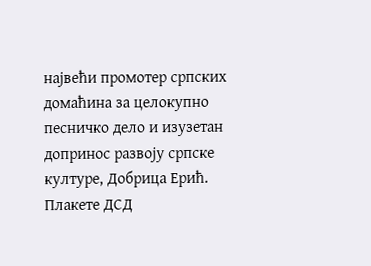највећи промотер српских домаћина за целокупно песничко дело и изузетан допринос развоју српске културе, Добрица Ерић.
Плакете ДСД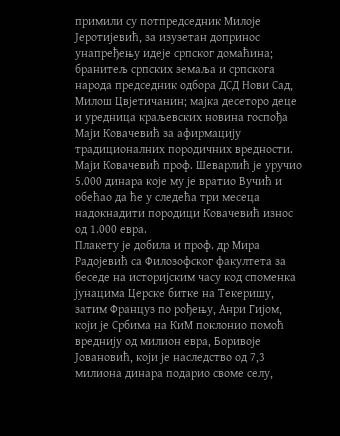примили су потпредседник Милоје Јеротијевић, за изузетан допринос унапређењу идеје српског домаћина; бранитељ српских земаља и српскога народа председник одбора ДСД Нови Сад, Милош Цвјетичанин; мајка десеторо деце и уредница краљевских новина госпођа Маји Ковачевић за афирмацију традиционалних породичних вредности. Маји Ковачевић проф. Шеварлић је уручио 5.000 динара које му је вратио Вучић и обећао да ће у следећа три месеца надокнадити породици Ковачевић износ од 1.000 евра.
Плакету је добила и проф. др Мира Радојевић са Филозофског факултета за беседе на историјским часу код споменка јунацима Церске битке на Текеришу, затим Француз по рођењу, Анри Гијом, који је Србима на КиМ поклонио помоћ вреднију од милион евра, Боривоје Јовановић, који је наследство од 7,3 милиона динара подарио своме селу,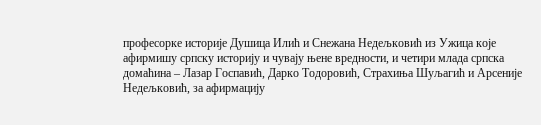професорке историје Душица Илић и Снежана Недељковић из Ужица које афирмишу српску историју и чувају њене вредности, и четири млада српска домаћина – Лазар Госпавић, Дарко Тодоровић, Страхиња Шуљагић и Арсеније Недељковић, за афирмацију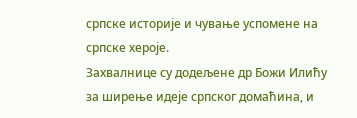српске историје и чување успомене на српске хероје.
Захвалнице су додељене др Божи Илићу за ширење идеје српског домаћина, и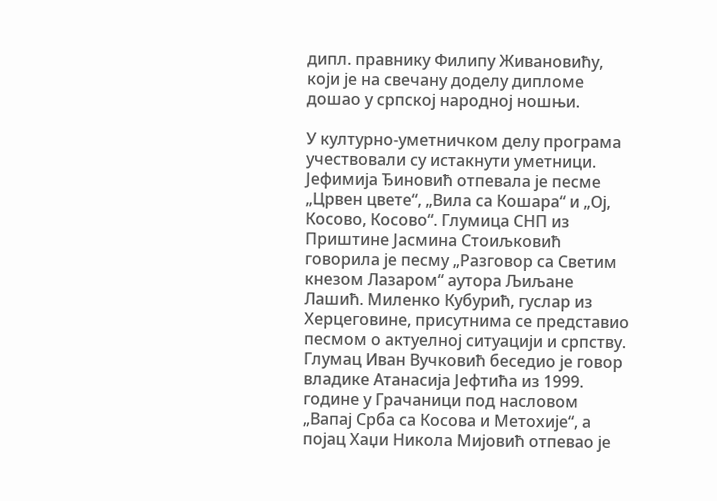дипл. правнику Филипу Живановићу, који је на свечану доделу дипломе дошао у српској народној ношњи.

У културно-уметничком делу програма учествовали су истакнути уметници. Јефимија Ђиновић отпевала је песме „Црвен цвете“, „Вила са Кошара“ и „Ој, Косово, Косово“. Глумица СНП из Приштине Јасмина Стоиљковић говорила је песму „Разговор са Светим кнезом Лазаром“ аутора Љиљане Лашић. Миленко Кубурић, гуслар из Херцеговине, присутнима се представио песмом о актуелној ситуацији и српству. Глумац Иван Вучковић беседио је говор владике Атанасија Јефтића из 1999. године у Грачаници под насловом „Вапај Срба са Косова и Метохије“, а појац Хаџи Никола Мијовић отпевао је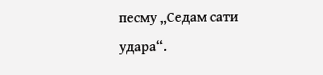песму „Седам сати удара“.